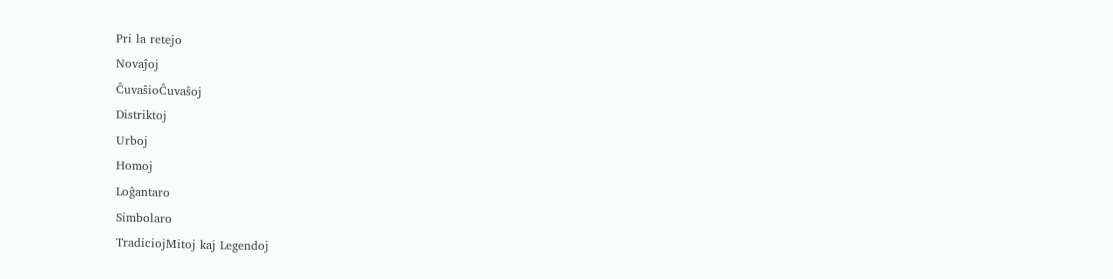Pri la retejo
Novaĵoj
ĈuvaŝioĈuvaŝoj
Distriktoj
Urboj
Homoj
Loĝantaro
Simbolaro
TradiciojMitoj kaj Legendoj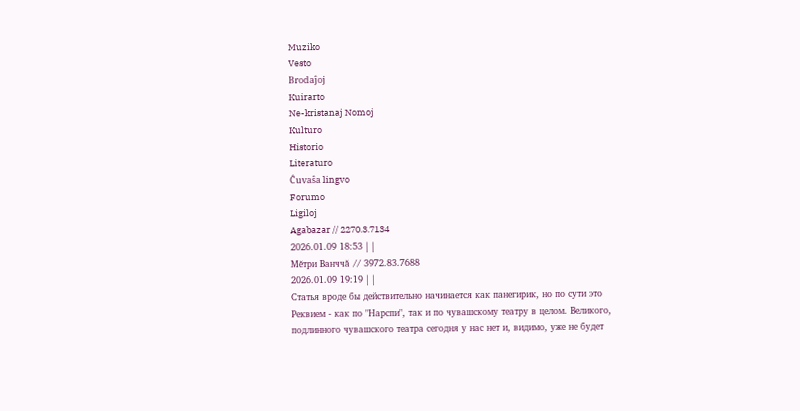Muziko
Vesto
Brodaĵoj
Kuirarto
Ne-kristanaj Nomoj
Kulturo
Historio
Literaturo
Ĉuvaŝa lingvo
Forumo
Ligiloj
Agabazar // 2270.3.7134
2026.01.09 18:53 | |
Мĕтри Ванччă // 3972.83.7688
2026.01.09 19:19 | |
Статья вроде бы действительно начинается как панегирик, но по сути это Реквием - как по "Нарспи", так и по чувашскому театру в целом. Великого, подлинного чувашского театра сегодня у нас нет и, видимо, уже не будет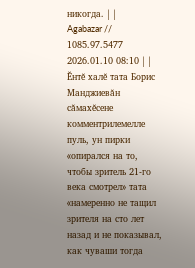никогда. | |
Agabazar // 1085.97.5477
2026.01.10 08:10 | |
Ĕнтĕ халĕ тата Борис Манджиевăн сăмахĕсене комментрилемелле пуль, ун пирки «опирался на то, чтобы зритель 21-го века смотрел» тата «намеренно не тащил зрителя на сто лет назад и не показывал, как чуваши тогда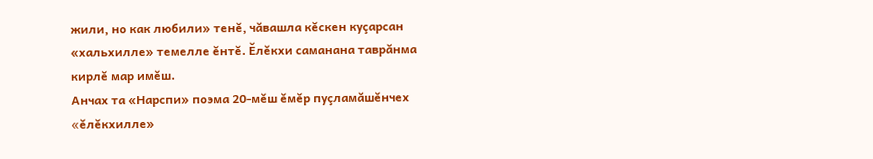жили, но как любили» тенĕ, чăвашла кĕскен куçарсан «хальхилле» темелле ĕнтĕ. Ĕлĕкхи саманана таврăнма кирлĕ мар имĕш.
Анчах та «Нарспи» поэма 20-мĕш ĕмĕр пуçламăшĕнчех «ĕлĕкхилле»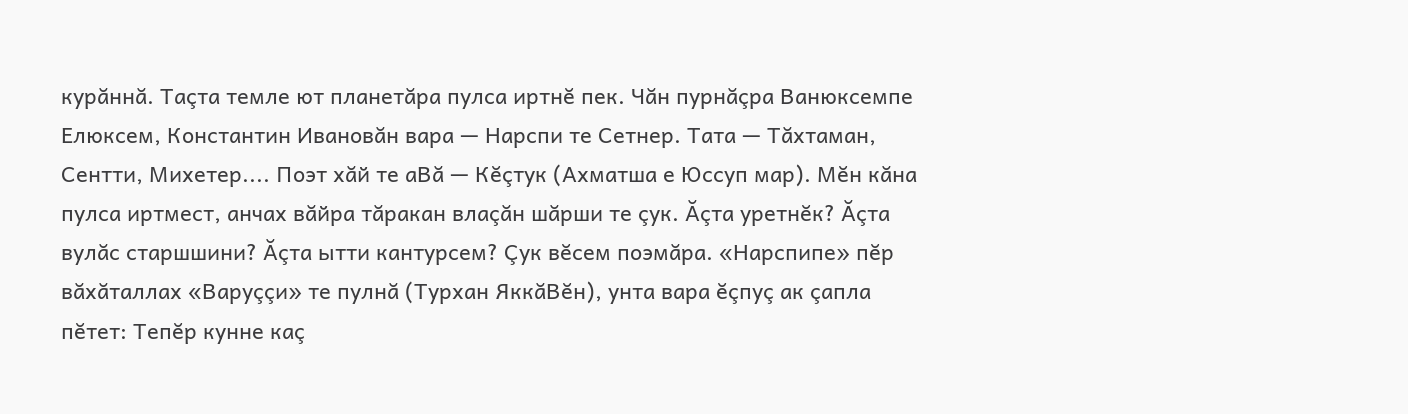курăннă. Таçта темле ют планетăра пулса иртнĕ пек. Чăн пурнăçра Ванюксемпе Елюксем, Константин Ивановăн вара — Нарспи те Сетнер. Тата — Тăхтаман, Сентти, Михетер.... Поэт хăй те аВă — Кĕçтук (Ахматша е Юссуп мар). Мĕн кăна пулса иртмест, анчах вăйра тăракан влаçăн шăрши те çук. Ăçта уретнĕк? Ăçта вулăс старшшини? Ăçта ытти кантурсем? Çук вĕсем поэмăра. «Нарспипе» пĕр вăхăталлах «Варуççи» те пулнă (Турхан ЯккăВĕн), унта вара ĕçпуç ак çапла пĕтет: Тепĕр кунне каç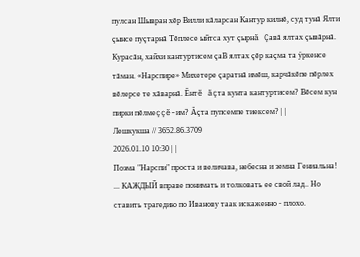пулсан Шывран хĕр Вилли кăларсан Кантур килнĕ, суд тунă Ялти çынсе пуçтарнă Тĕплесе ыйтса хут çырнă Çавă ялтах çывăрнă. Курасăн, хайхи кантуртисем çаВ ялтах çĕр каçма та ÿркенсе тăман. «Нарспире» Михетере çаратнă имĕш, карчăкĕпе пĕрлех вĕлерсе те хăварнă. Ĕнтĕ ăçта кунта кантуртисем? Вĕсем кун пирки пĕлмеççĕ-им? Ăçта пупсемпе тиексем? | |
Лешкукша // 3652.86.3709
2026.01.10 10:30 | |
Поэма "Нарспи" проста и величава, небесна и земна Гениальна! ... КАЖДЫЙ вправе понимать и толковать ее свой лад.. Но ставить трагедию по Иванову таак искаженно - плохо.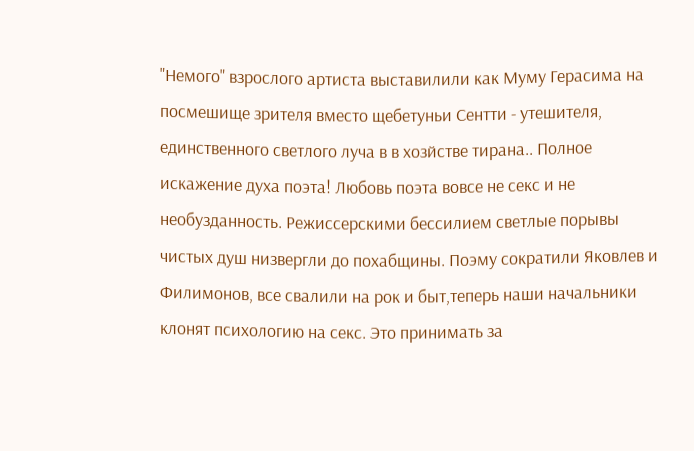"Немого" взрослого артиста выставилили как Муму Герасима на посмешище зрителя вместо щебетуньи Сентти - утешителя, единственного светлого луча в в хозйстве тирана.. Полное искажение духа поэта! Любовь поэта вовсе не секс и не необузданность. Режиссерскими бессилием светлые порывы чистых душ низвергли до похабщины. Поэму сократили Яковлев и Филимонов, все свалили на рок и быт,теперь наши начальники клонят психологию на секс. Это принимать за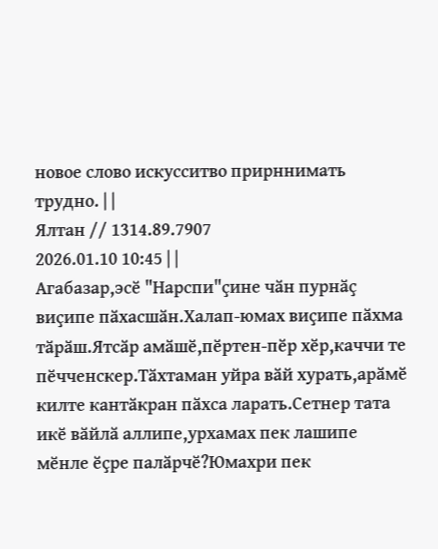новое слово искусситво прирннимать трудно. | |
Ялтан // 1314.89.7907
2026.01.10 10:45 | |
Агабазар,эсӗ "Нарспи"ҫине чӑн пурнӑҫ виҫипе пӑхасшӑн.Халап-юмах виҫипе пӑхма тӑрӑш.Ятсӑр амӑшӗ,пӗртен-пӗр хӗр,каччи те пӗчченскер.Тӑхтаман уйра вӑй хурать,арӑмӗ килте кантӑкран пӑхса ларать.Сетнер тата икӗ вӑйлӑ аллипе,урхамах пек лашипе мӗнле ӗҫре палӑрчӗ?Юмахри пек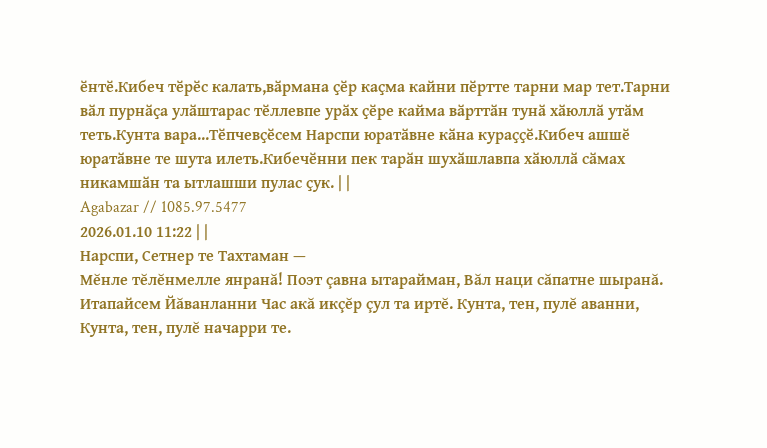ӗнтӗ.Кибеч тӗрӗс калать,вӑрмана ҫӗр каҫма кайни пӗртте тарни мар тет.Тарни вӑл пурнӑҫа улӑштарас тӗллевпе урӑх ҫӗре кайма вӑрттӑн тунӑ хӑюллӑ утӑм теть.Кунта вара...Тӗпчевҫӗсем Нарспи юратӑвне кӑна кураҫҫӗ.Кибеч ашшӗ юратӑвне те шута илеть.Кибечӗнни пек тарӑн шухӑшлавпа хӑюллӑ сӑмах никамшӑн та ытлашши пулас ҫук. | |
Agabazar // 1085.97.5477
2026.01.10 11:22 | |
Нарспи, Сетнер те Тахтаман —
Мĕнле тĕлĕнмелле янранă! Поэт çавна ытарайман, Вăл наци сăпатне шыранă. Итапайсем Йăванланни Час акă икçĕр çул та иртĕ. Кунта, тен, пулĕ аванни, Кунта, тен, пулĕ начарри те.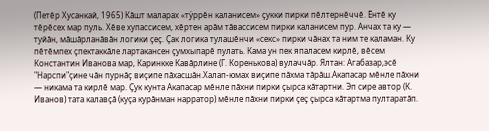(Петĕр Хусанкай, 1965) Кăшт маларах «тÿррĕн каланисем» çукки пирки пĕлтернĕччĕ. Ĕнтĕ ку тĕрĕсех мар пуль. Хĕве хупассисем, хĕртен арăм тăвассисем пирки каланисем пур. Анчах та ку — туйăн, мăшăрланăвăн логики çеç. Çак логика тулашĕнчи «секс» пирки чăнах та ним те каламан. Ку пĕтĕмпех çпектаккăле лартакансен çумхыпарĕ пулать. Кама ун пек япаласем кирлĕ, вĕсем Константин Иванова мар, Каринкке Кавăрлине (Г. Коренькова) вулаччăр. Ялтан: Агабазар,эсӗ "Нарспи"ҫине чӑн пурнӑҫ виҫипе пӑхасшӑн.Халап-юмах виҫипе пӑхма тӑрӑш.Акапасар мĕнле пăхни — никама та кирлĕ мар. Çук кунта Акапасар мĕнле пăхни пирки çырса кăтартни. Эп сире автор (К. Иванов) тата калавçă (куçа курăнман нарратор) мĕнле пăхни пирки çеç çырса кăтартма пултаратăп.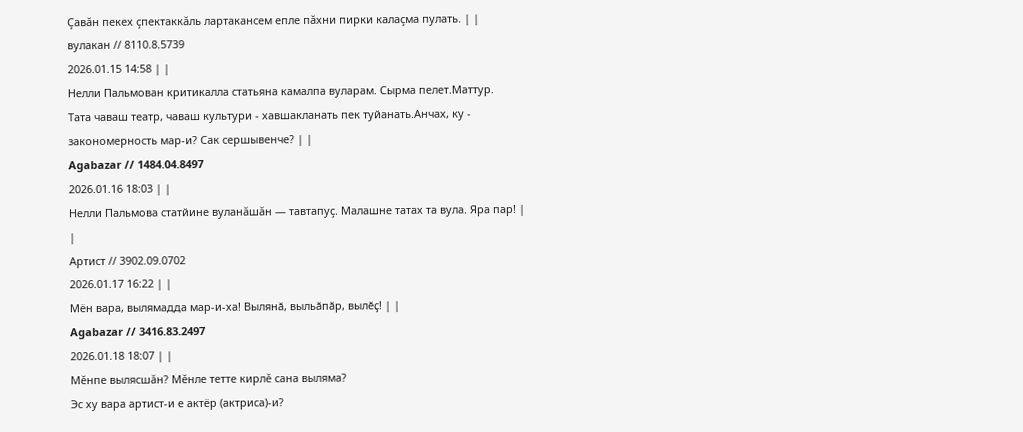Çавăн пекех çпектаккăль лартакансем епле пăхни пирки калаçма пулать. | |
вулакан // 8110.8.5739
2026.01.15 14:58 | |
Нелли Пальмован критикалла статьяна камалпа вуларам. Сырма пелет.Маттур.
Тата чаваш театр, чаваш культури - хавшакланать пек туйанать.Анчах, ку - закономерность мар-и? Сак сершывенче? | |
Agabazar // 1484.04.8497
2026.01.16 18:03 | |
Нелли Пальмова статйине вуланăшăн — тавтапуç. Малашне татах та вула. Яра пар! | |
Артист // 3902.09.0702
2026.01.17 16:22 | |
Мён вара, вылямадда мар-и-ха! Вылянӑ, выльӑпӑр, вылӗҫ! | |
Agabazar // 3416.83.2497
2026.01.18 18:07 | |
Мĕнпе вылясшăн? Мĕнле тетте кирлĕ сана выляма?
Эс ху вара артист-и е актёр (актриса)-и?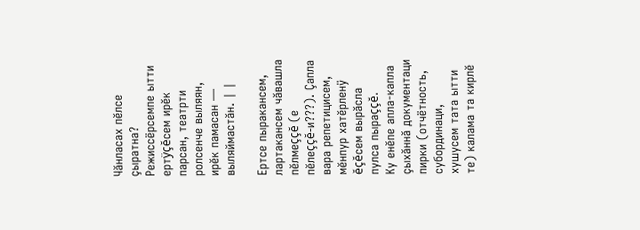Чăнласах пĕлсе çыратна? Режиссёрсемпе ытти ертÿçĕсем ирĕк парсан, театрти ролсенче выляян, ирĕк памасан — выляймастăн. | |

Ертсе пыракансем, лартакансем чăвашла пĕлмеççĕ (е пĕлеççĕ-и???). Çапла вара репетицисем, мĕнпур хатĕрленÿ ĕçĕсем вырăсла пулса пыраççĕ.
Ку енĕпе апла-капла çыхăннă документаци пирки (отчётность, субординаци, хушусем тата ытти те) калама та кирлĕ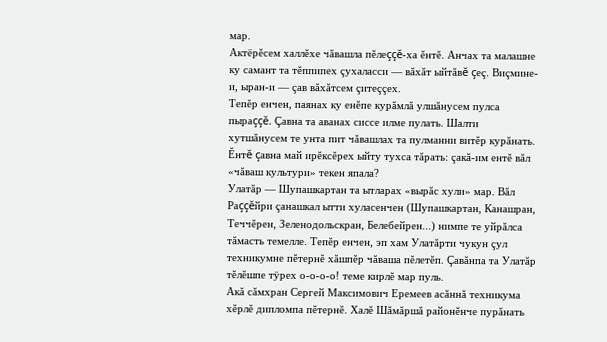мар.
Актёрĕсем халлĕхе чăвашла пĕлеççĕ-ха ĕнтĕ. Анчах та малашне ку самант та тĕппипех çухаласси — вăхăт ыйтăвĕ çеç. Виçмине-и, ыран-и — çав вăхăтсем çитеççех.
Тепĕр енчен, паянах ку енĕпе курăмлă улшăнусем пулса пыраççĕ. Çавна та аванах сиссе илме пулать. Шалти хутшăнусем те унта пит чăвашлах та пулманни витĕр курăнать.
Ĕнтĕ çавна май ирĕксĕрех ыйту тухса тăрать: çакă-им ентĕ вăл «чăваш культури» текен япала?
Улатăр — Шупашкартан та ытларах «вырăс хули» мар. Вăл Раççĕйри çанашкал ытти хуласенчен (Шупашкартан, Канашран, Теччĕрен, Зеленодольскран, Белебейрен...) нимпе те уйрăлса тăмасть темелле. Тепĕр енчен, эп хам Улатăрти чукун çул техникумне пĕтернĕ хăшпĕр чăваша пĕлетĕп. Çавăнпа та Улатăр тĕлĕшпе тÿрех о-о-о-о! теме кирлĕ мар пуль.
Акă сăмхран Сергей Максимович Еремеев асăннă техникума хĕрлĕ дипломпа пĕтернĕ. Халĕ Шăмăршă районĕнче пурăнать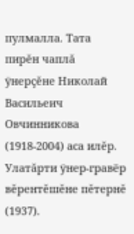пулмалла. Тата пирĕн чаплă ÿнерçĕне Николай Васильеич Овчинникова (1918-2004) аса илĕр. Улатăрти ÿнер-гравёр вĕрентĕшĕне пĕтернĕ (1937).